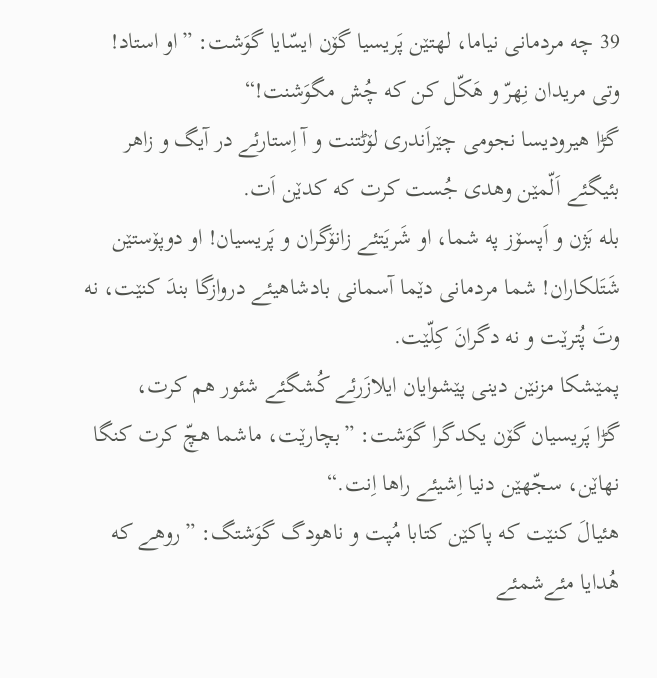39 چه مردمانی نیاما، لهتێن پَریسیا گۆن ایسّایا گوَشت: ”او استاد! وتی مریدان نِهرّ و هَکّل کن که چُش مگوَشنت!“
گڑا هیرودیسا نجومی چێراَندری لۆٹتنت و آ اِستارئے در آیگ و زاهر بئیگئے اَلّمێن وهدی جُست کرت که کدێن اَت.
بله بَژن و اَپسۆز په شما، او شَریَتئے زانۆگران و پَریسیان! او دوپۆستێن شَتَلکاران! شما مردمانی دێما آسمانی بادشاهیئے دروازگا بندَ کنێت، نه وتَ پُترێت و نه دگرانَ کِلّێت.
پمێشکا مزنێن دینی پێشوایان ایلازَرئے کُشگئے شئور هم کرت،
گڑا پَریسیان گۆن یکدگرا گوَشت: ”بچارێت، ماشما هچّ کرت کنگا نهاێن، سجّهێن دنیا اِشیئے راها اِنت.“
هئیالَ کنێت که پاکێن کتابا مُپت و ناهودگ گوَشتگ: ”روهے که هُدایا مئےشمئے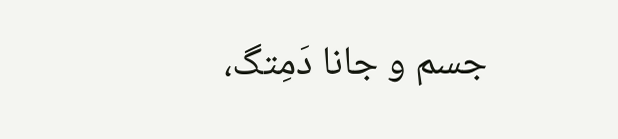جسم و جانا دَمِتگ،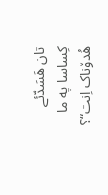تان هَسَدّئے کِساسا په ما هُدۆناک اِنت“؟